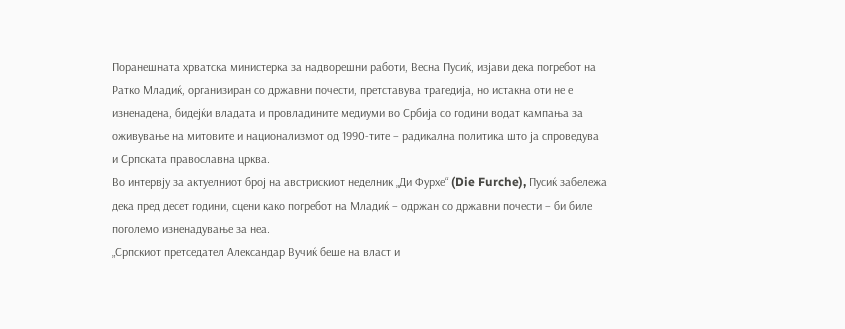Поранешната хрватска министерка за надворешни работи, Весна Пусиќ, изјави дека погребот на Ратко Младиќ, организиран со државни почести, претставува трагедија, но истакна оти не е изненадена, бидејќи владата и провладините медиуми во Србија со години водат кампања за оживување на митовите и национализмот од 1990-тите – радикална политика што ја спроведува и Српската православна црква.
Во интервју за актуелниот број на австрискиот неделник „Ди Фурхе“ (Die Furche), Пусиќ забележа дека пред десет години, сцени како погребот на Младиќ – одржан со државни почести – би биле поголемо изненадување за неа.
„Српскиот претседател Александар Вучиќ беше на власт и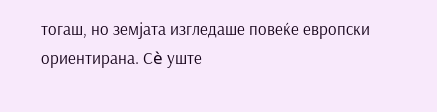тогаш, но земјата изгледаше повеќе европски ориентирана. Сè уште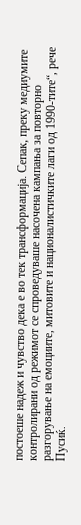постоеше надеж и чувство дека е во тек трансформација. Сепак, преку медиумите контролирани од режимот се спроведуваше насочена кампања за повторно разгорување на емоциите, митовите и националистичките лаги од 1990-тите“, рече Пусиќ.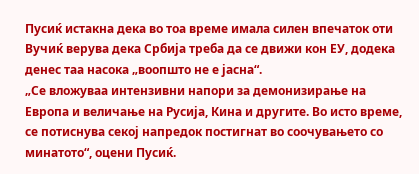Пусиќ истакна дека во тоа време имала силен впечаток оти Вучиќ верува дека Србија треба да се движи кон ЕУ, додека денес таа насока „воопшто не е јасна“.
„Се вложуваа интензивни напори за демонизирање на Европа и величање на Русија, Кина и другите. Во исто време, се потиснува секој напредок постигнат во соочувањето со минатото“, оцени Пусиќ.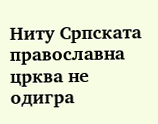Ниту Српската православна црква не одигра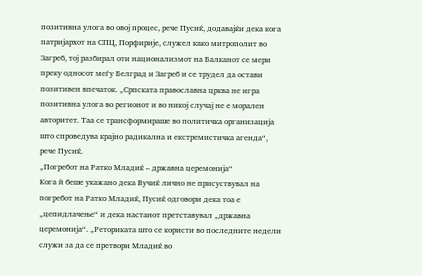позитивна улога во овој процес, рече Пусиќ, додавајќи дека кога патријархот на СПЦ, Порфирије, служел како митрополит во Загреб, тој разбирал оти национализмот на Балканот се мери преку односот меѓу Белград и Загреб и се трудел да остави позитивен впечаток. „Српската православна црква не игра позитивна улога во регионот и во никој случај не е морален авторитет. Таа се трансформираше во политичка организација што спроведува крајно радикална и екстремистичка агенда“, рече Пусиќ.
„Погребот на Ратко Младиќ – државна церемонија“
Кога ѝ беше укажано дека Вучиќ лично не присуствувал на погребот на Ратко Младиќ, Пусиќ одговори дека тоа е „цепидлачење“ и дека настанот претставувал „државна церемонија“. „Реториката што се користи во последните недели служи за да се претвори Младиќ во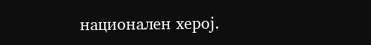национален херој.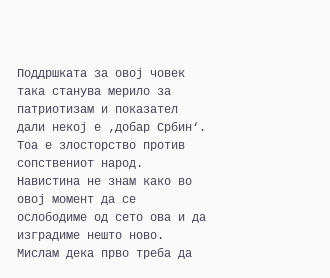Поддршката за овој човек така станува мерило за патриотизам и показател дали некој е ‚добар Србин‘. Тоа е злосторство против сопствениот народ. Навистина не знам како во овој момент да се ослободиме од сето ова и да изградиме нешто ново. Мислам дека прво треба да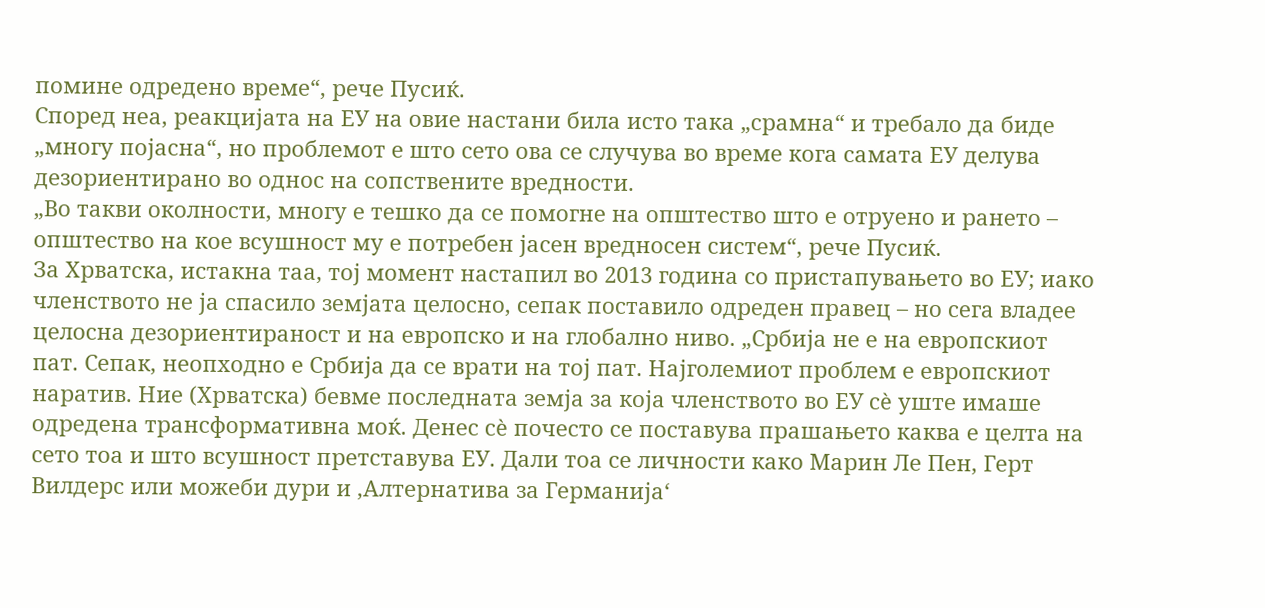помине одредено време“, рече Пусиќ.
Според неа, реакцијата на ЕУ на овие настани била исто така „срамна“ и требало да биде „многу појасна“, но проблемот е што сето ова се случува во време кога самата ЕУ делува дезориентирано во однос на сопствените вредности.
„Во такви околности, многу е тешко да се помогне на општество што е отруено и рането – општество на кое всушност му е потребен јасен вредносен систем“, рече Пусиќ.
За Хрватска, истакна таа, тој момент настапил во 2013 година со пристапувањето во ЕУ; иако членството не ја спасило земјата целосно, сепак поставило одреден правец – но сега владее целосна дезориентираност и на европско и на глобално ниво. „Србија не е на европскиот пат. Сепак, неопходно е Србија да се врати на тој пат. Најголемиот проблем е европскиот наратив. Ние (Хрватска) бевме последната земја за која членството во ЕУ сè уште имаше одредена трансформативна моќ. Денес сè почесто се поставува прашањето каква е целта на сето тоа и што всушност претставува ЕУ. Дали тоа се личности како Марин Ле Пен, Герт Вилдерс или можеби дури и ‚Алтернатива за Германија‘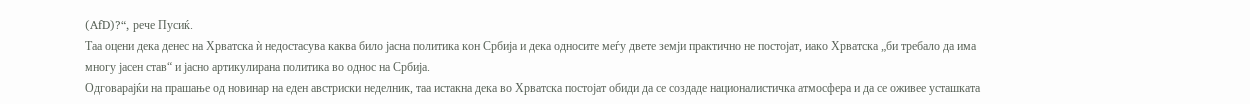(AfD)?“, рече Пусиќ.
Таа оцени дека денес на Хрватска ѝ недостасува каква било јасна политика кон Србија и дека односите меѓу двете земји практично не постојат, иако Хрватска „би требало да има многу јасен став“ и јасно артикулирана политика во однос на Србија.
Одговарајќи на прашање од новинар на еден австриски неделник, таа истакна дека во Хрватска постојат обиди да се создаде националистичка атмосфера и да се оживее усташката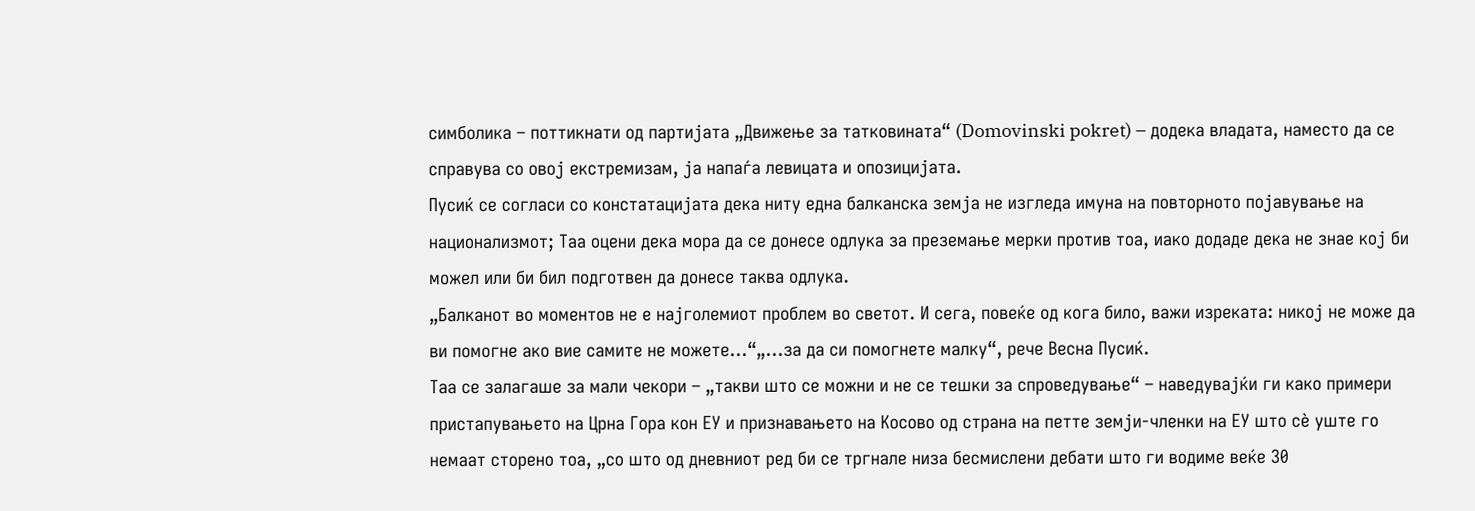симболика – поттикнати од партијата „Движење за татковината“ (Domovinski pokret) – додека владата, наместо да се справува со овој екстремизам, ја напаѓа левицата и опозицијата.
Пусиќ се согласи со констатацијата дека ниту една балканска земја не изгледа имуна на повторното појавување на национализмот; Таа оцени дека мора да се донесе одлука за преземање мерки против тоа, иако додаде дека не знае кој би можел или би бил подготвен да донесе таква одлука.
„Балканот во моментов не е најголемиот проблем во светот. И сега, повеќе од кога било, важи изреката: никој не може да ви помогне ако вие самите не можете…“„…за да си помогнете малку“, рече Весна Пусиќ.
Таа се залагаше за мали чекори – „такви што се можни и не се тешки за спроведување“ – наведувајќи ги како примери пристапувањето на Црна Гора кон ЕУ и признавањето на Косово од страна на петте земји-членки на ЕУ што сè уште го немаат сторено тоа, „со што од дневниот ред би се тргнале низа бесмислени дебати што ги водиме веќе 30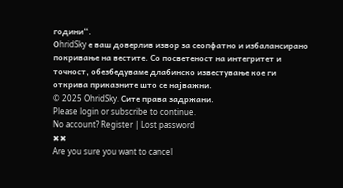години“.
ОhridSky е ваш доверлив извор за сеопфатно и избалансирано покривање на вестите. Со посветеност на интегритет и точност, обезбедуваме длабинско известување кое ги открива приказните што се најважни.
© 2025 OhridSky. Сите права задржани.
Please login or subscribe to continue.
No account? Register | Lost password
✖✖
Are you sure you want to cancel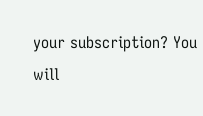your subscription? You will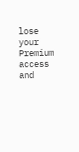lose your Premium access and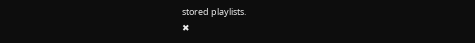stored playlists.
✖